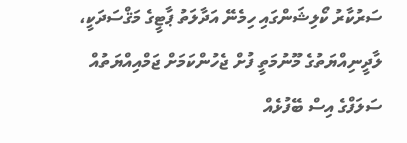ސަރުކާރު ކޯލިޝަންގައި ހިމެނޭ އަދާލަތު ޕާޓީގެ މަޤްސަދަކީ، ލާދީނިއްޔަތުގެ މޫނުމަތީ ފުށް ޖެހުންކަމަށް ޖަމްއިއްޔަތުއް ސަލަފްގެ އިސް ބޭފުޅެއް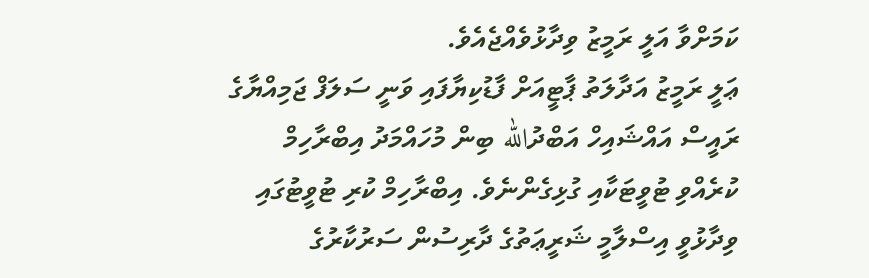ކަމަށްވާ އަލީ ރަމީޒު ވިދާޅުވެއްޖެއެވެ.
ޢަލީ ރަމީޒު އަދާލަތު ޕާޓީއަށް ފާޑުކިޔާފައި ވަނީ ސަލަފް ޖަމިއްޔާގެ ރައީސް އައްޝައިހް އަބްދުالله ބިން މުހައްމަދު އިބްރާހިމް ކުރެއްވި ޓުވީޓަކާއި ގުޅިގެންނެވެ. އިބްރާހިމް ކުރި ޓުވީޓުގައި ވިދާޅުވީ އިސްލާމީ ޝަރީޢަތުގެ ދާރިސުން ސަރުކާރުގެ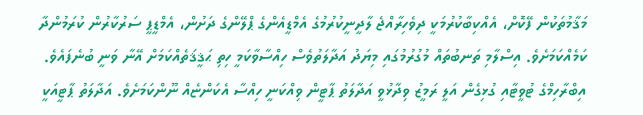މަޤާމުތަކުން ފޭކޮށް، އެއްކިބާކުރުމަކީ ދިވެހިރާއްޖެ ލާދީނީކުރުމުގެ އެމްޑީއެންގެ ޕްލޭންގެ ދަށުން، އެމްޑީޕީ ސަރުކާރުން ކުރަމުންދާ ކަމެއްކަމަށެވެ. އިސްލާމި ތަނބުތައް މުގުރުމުގައި މިޔަދު އަދާލަތުވެސް ހިއްސާވާކަމީ ހިތި ޙަޤީޤަތެއްކަމަށް އޭނާ ވަނީ ބުނެފައެވެ.
އިބްރާހިމްގެ ޓުވީޓާއި ގުޅިގެން އަލީ ރަމީޒު ވިދާޅުވީ އަދާލަތު ޕާޓީން ވިއްކަނީ ހިއްސާ އެކަންޏެއް ނޫންކަމަށެވެ. އަދާލަތު ޕާޓީއަކީ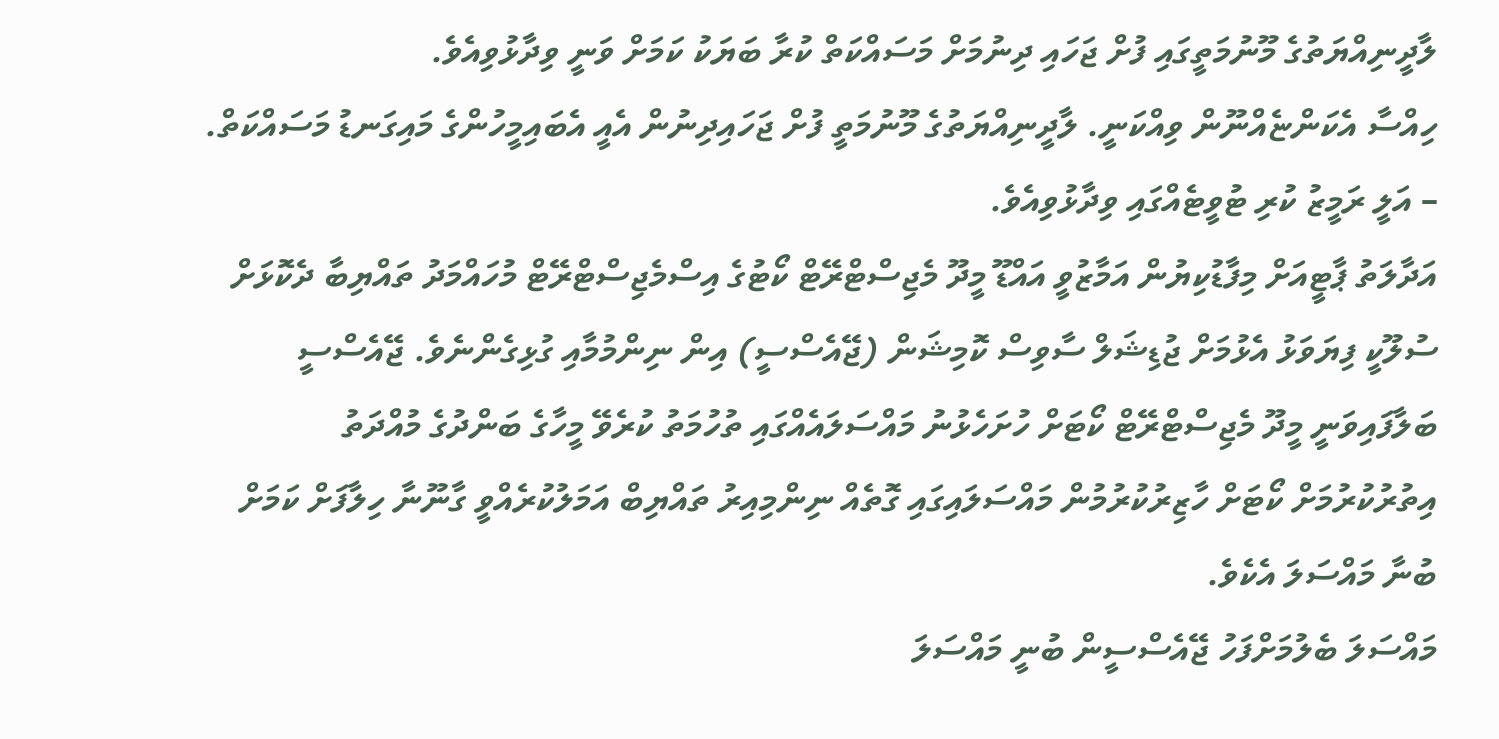ލާދީނިއްޔަތުގެ މޫނުމަތީގައި ފުށް ޖަހައި ދިނުމަށް މަސައްކަތް ކުރާ ބަޔަކު ކަމަށް ވަނީ ވިދާޅުވިއެވެ.
ހިއްސާ އެކަންޏެއްނޫން ވިއްކަނީ. ލާދީނިއްޔަތުގެ މޫނުމަތީ ފުށް ޖަހައިދިނުން އެއީ އެބައިމީހުންގެ މައިގަނޑު މަސައްކަތް.
– އަލީ ރަމީޒު ކުރި ޓުވީޓެއްގައި ވިދާޅުވިއެވެ.
އަދާލަތު ޕާޓީއަށް މިފާޑުކިޔުން އަމާޒުވީ އައްޑޫ މީދޫ މެޖިސްޓްރޭޓް ކޯޓުގެ އިސްމެޖިސްޓްރޭޓް މުހައްމަދު ތައްޔިބާ ދެކޮޅަށް ސުލޫކީ ފިޔަވަޅު އެޅުމަށް ޖުޑިޝަލް ސާވިސް ކޮމިޝަން (ޖޭއެސްސީ) އިން ނިންމުމާއި ގުޅިގެންނެވެ. ޖޭއެސްސީ ބަލާފައިވަނީ މީދޫ މެޖިސްޓްރޭޓް ކޯޓަށް ހުށަހެޅުނު މައްސަލައެއްގައި ތުހުމަތު ކުރެވޭ މީހާގެ ބަންދުގެ މުއްދަތު އިތުރުކުރުމަށް ކޯޓަށް ހާޒިރުކުރުމުން މައްސަލައިގައި ގޮތެއް ނިންމިއިރު ތައްޔިބް އަމަލުކުރެއްވީ ގާނޫނާ ހިލާފަށް ކަމަށް ބުނާ މައްސަލަ އެކެވެ.
މައްސަލަ ބެލުމަށްފަހު ޖޭއެސްސީން ބުނީ މައްސަލަ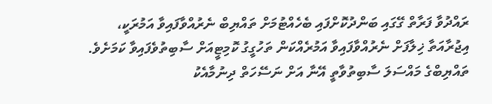ރައްދުވާ ފަރާތް ގޭގައި ބަންދުކޮށްފައި ބެހެއްޓުމަށް ތައްޔިބް ނެރުއްވާފައިވާ އަމުރަކީ، އިޖުރާއަތާ ޚިލާފަށް ނެރުއްވާފައިވާ އަމުރެއްކަން ތަހުގީގު ކޮމިޓީއަށް ސާބިތުވެފައިވާ ކަމަށެވެ. ތައްޔިބްގެ މައްސަލަ ސާބިތުވާތީ އޭނާ އަށް ނަސޭހަތް ދިނުމާއެކު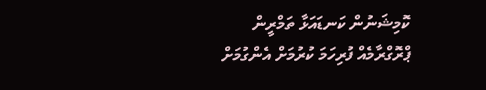ކޮމިޝަނުން ކަނޑައަޅާ ތަމްރީން ޕްރޮގްރާމެއް ފުރިހަމަ ކުރުމަށް އެންގުމަށް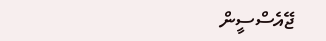ޖޭއެސްސީން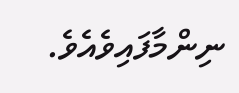ނިންމާފައިވެއެވެ.